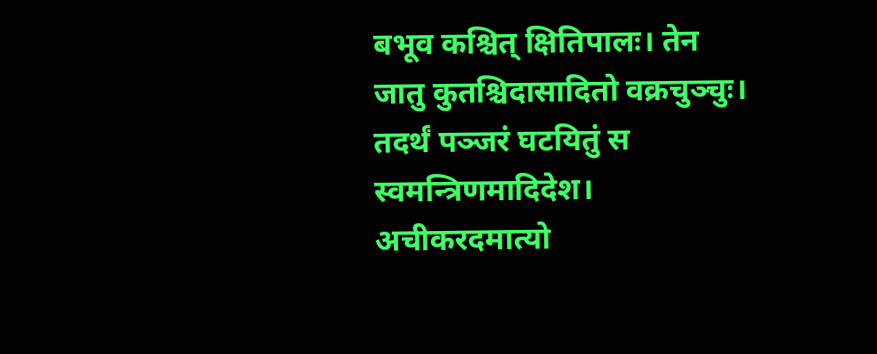बभूव कश्चित् क्षितिपालः। तेन जातु कुतश्चिदासादितो वक्रचुञ्चुः। तदर्थं पञ्जरं घटयितुं स स्वमन्त्रिणमादिदेश।
अचीकरदमात्यो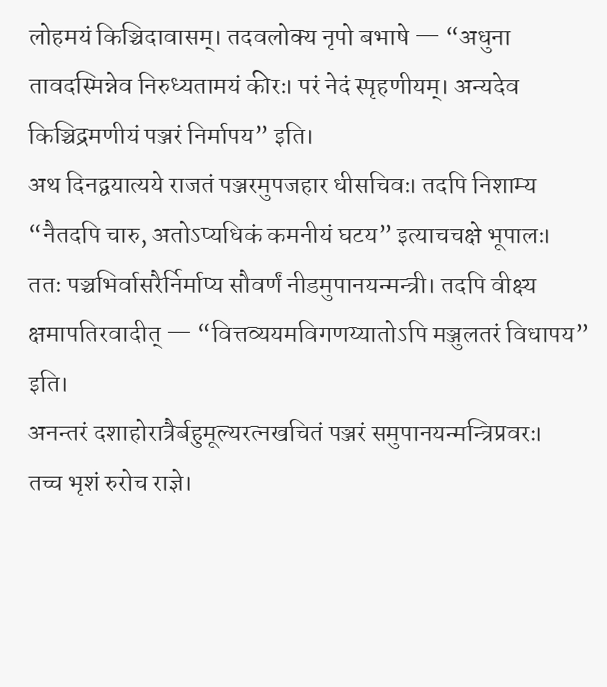लोहमयं किञ्चिदावासम्। तदवलोक्य नृपो बभाषे — “अधुना तावदस्मिन्नेव निरुध्यतामयं कीरः। परं नेदं स्पृहणीयम्। अन्यदेव किञ्चिद्रमणीयं पञ्जरं निर्मापय” इति।
अथ दिनद्वयात्यये राजतं पञ्जरमुपजहार धीसचिवः। तदपि निशाम्य “नैतदपि चारु, अतोऽप्यधिकं कमनीयं घटय” इत्याचचक्षे भूपालः।
ततः पञ्चभिर्वासरैर्निर्माप्य सौवर्णं नीडमुपानयन्मन्त्री। तदपि वीक्ष्य क्षमापतिरवादीत् — “वित्तव्ययमविगणय्यातोऽपि मञ्जुलतरं विधापय” इति।
अनन्तरं दशाहोरात्रैर्बहुमूल्यरत्नखचितं पञ्जरं समुपानयन्मन्त्रिप्रवरः।
तच्च भृशं रुरोच राज्ञे।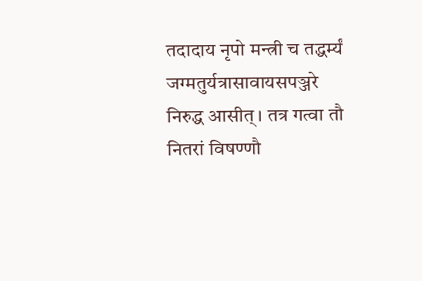तदादाय नृपो मन्त्री च तद्धर्म्यं जग्मतुर्यत्रासावायसपञ्जरे निरुद्ध आसीत्। तत्र गत्वा तौ नितरां विषण्णौ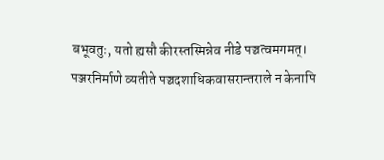बभूवतुः, यतो ह्यसौ कीरस्तस्मिन्नेव नीडे पञ्चत्वमगमत्।
पञ्जरनिर्माणे व्यतीते पञ्चदशाधिकवासरान्तराले न केनापि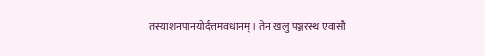तस्याशनपानयोर्दत्तमवधानम्। तेन खलु पञ्जरस्थ एवासौ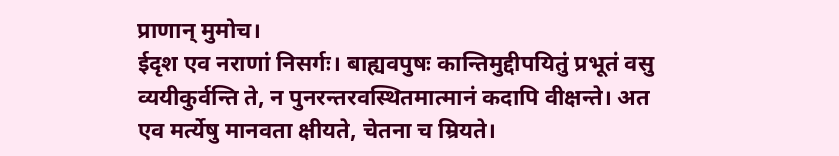प्राणान् मुमोच।
ईदृश एव नराणां निसर्गः। बाह्यवपुषः कान्तिमुद्दीपयितुं प्रभूतं वसु व्ययीकुर्वन्ति ते, न पुनरन्तरवस्थितमात्मानं कदापि वीक्षन्ते। अत एव मर्त्येषु मानवता क्षीयते, चेतना च म्रियते।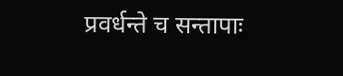प्रवर्धन्ते च सन्तापाः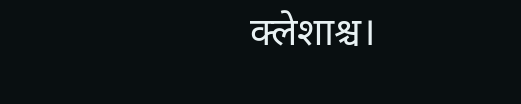क्लेशाश्च।